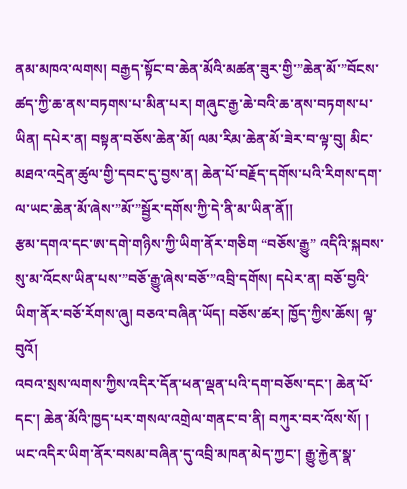ནམ་མཁའ་ལགས། བརྒྱད་སྟོང་བ་ཆེན་མོའི་མཚན་ཟུར་གྱི་”ཆེན་མོ་”བོངས་ཚད་ཀྱི་ཆ་ནས་བཏགས་པ་མིན་པར། གཞུང་རྒྱ་ཆེ་བའི་ཆ་ནས་བཏགས་པ་ཡིན། དཔེར་ན། བསྟན་བཅོས་ཆེན་མོ། ལམ་རིམ་ཆེན་མོ་ཟེར་བ་ལྟ་བུ། མིང་མཐའ་འདྲེན་ཚུལ་གྱི་དབང་དུ་བྱས་ན། ཆེན་པོ་བརྗོད་དགོས་པའི་རིགས་དག་ལ་ཡང་ཆེན་མོ་ཞེས་”མོ་”སྦྱོར་དགོས་ཀྱི་དེ་ནི་མ་ཡིན་ནོ།།
རྩམ་དགའ་དང་ཨ་དགེ་གཉིས་ཀྱི་ཡིག་ནོར་གཅིག “བཅོས་རྒྱུ” འདིའི་སྐབས་སུ་མ་འོངས་ཡིན་པས་”བཅོ་རྒྱུ་ཞེས་བཅོ་”འབྲི་དགོས། དཔེར་ན། བཅོ་བྱའི་ཡིག་ནོར་བཅོ་རོགས་ཞུ། བཅའ་བཞིན་ཡོད། བཅོས་ཚར། ཁྱོད་ཀྱིས་ཆོས། ལྟ་བུའོ།
འབའ་སྲས་ལགས་ཀྱིས་འདིར་དོན་ཕན་ལྡན་པའི་དག་བཅོས་དང་། ཆེན་པོ་དང་། ཆེན་མོའི་ཁྱད་པར་གསལ་འགྲེལ་གནང་བ་ནི། བཀུར་བར་འོས་སོ། །
ཡང་འདིར་ཡིག་ནོར་བསམ་བཞིན་དུ་འབྲི་མཁན་མེད་ཀྱང་། རྒྱུ་རྐྱེན་སྣ་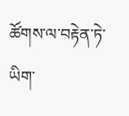ཚོགས་ལ་བརྟེན་ཏེ་ཡིག་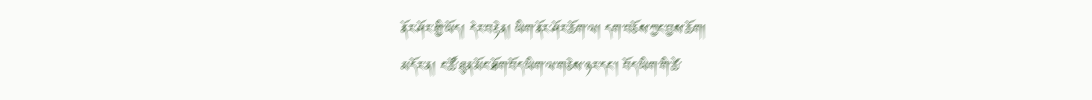ནོར་ཤོར་གྱི་ཡོད། དེར་བརྟེན། ཡིག་ནོར་ཤོར་ཆོག་ལ། དག་བཅོས་ཀྱང་བྱས་ཆོག།
མདོར་ན། ང་ཚོ་ཐུན་མོང་ཐོག་བོད་ཡིག་ལ་གཅེས་ཉར་དང་། བོད་ཡིག་གི་ཚེ་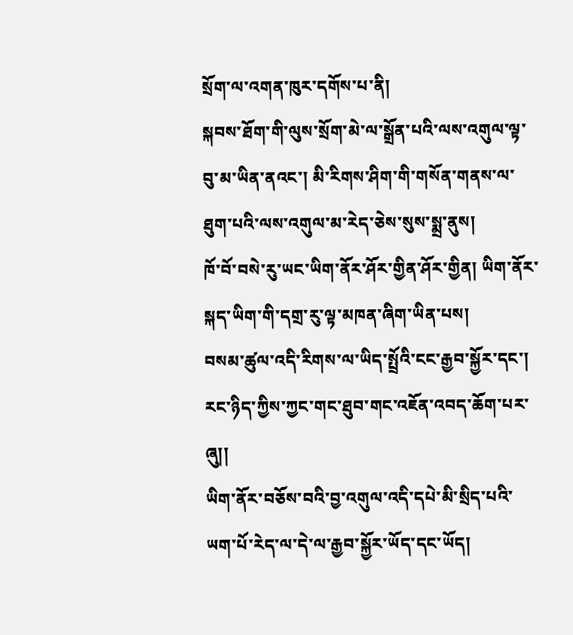སྲོག་ལ་འགན་ཁུར་དགོས་པ་ནི།
སྐབས་ཐོག་གི་ལུས་སྲོག་མེ་ལ་སྒྲོན་པའི་ལས་འགུལ་ལྟ་བུ་མ་ཡིན་ནའང་། མི་རིགས་ཤིག་གི་གསོན་གནས་ལ་ཐུག་པའི་ལས་འགུལ་མ་རེད་ཅེས་སུས་སྨྲ་ནུས།
ཁོ་བོ་བསེ་རུ་ཡང་ཡིག་ནོར་ཤོར་གྱིན་ཤོར་གྱིན། ཡིག་ནོར་སྐད་ཡིག་གི་དགྲ་རུ་ལྟ་མཁན་ཞིག་ཡིན་པས།
བསམ་ཚུལ་འདི་རིགས་ལ་ཡིད་སྤྲོའི་ངང་རྒྱབ་སྐྱོར་དང་། རང་ཉིད་ཀྱིས་ཀྱང་གང་ཐུབ་གང་འཇོན་འབད་ཆོག་པར་ཞུ།།
ཡིག་ནོར་བཅོས་བའི་བྱ་འགུལ་འདི་དཔེ་མི་སྲིད་པའི་ཡག་པོ་རེད་ལ་དེ་ལ་རྒྱབ་སྐྱོར་ཡོད་དང་ཡོད།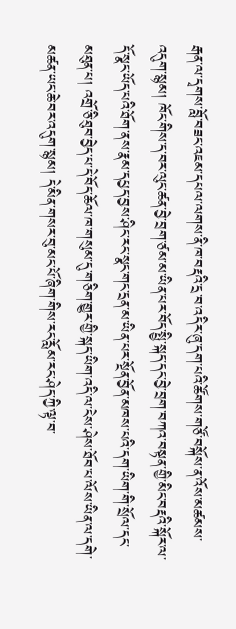རྒན་ལ་དྭགས་བློ་བཟང་འཇམ་དཔལ་ལགས་ནི་ཁ་བརྡའི་དྲ་བ་འདིར་ཞུ་དག་པའི་ཚོགས་གཙོ་བསྐོས་ན་འོས་མཚམས་འདུག་སྙམ། ཁོང་གིས་ད་བར་ལུང་ཚན་བྱེ་བྲག་ཙམ་མ་ཡིན་པར་བོད་སྤྱི་སྐད་དང་བྱེ་བྲག་བཀའ་བསྟན་གྱི་མིང་བརྡའི་སྐོར་ལ་དོ་སྣང་ཡོད་པའི་ཐོག་ནས་རྣམ་དཔྱད་བྱས་ཤིང་རང་སྣང་གང་དྲན་མ་ཡིན་པར་སྔོན་བྱོན་མཁས་པའི་དག་ཡིག་གི་སྲོལ་དང་མཐུན་པ། འགྲོ་ཅི་ཐུབ་བྱེད་པ་དེ་བོད་ཆོལ་ཁ་གསུམ་དུ་གཅིག་གྱུར་གྱི་སྐད་ཡིག་འདི་ལ་ངེས་ཤེས་ཐོབ་པ་ལོས་ཡིན་ལ་དགེ་མཚན་ཡང་ཆེ་བར་འདུག་སྙམ། དེ་མིན་གསར་བུ་མང་པོ་ཞིག་གིས་རང་རློམ་རང་ཤེད་ཀྱི་ལྟ་བ་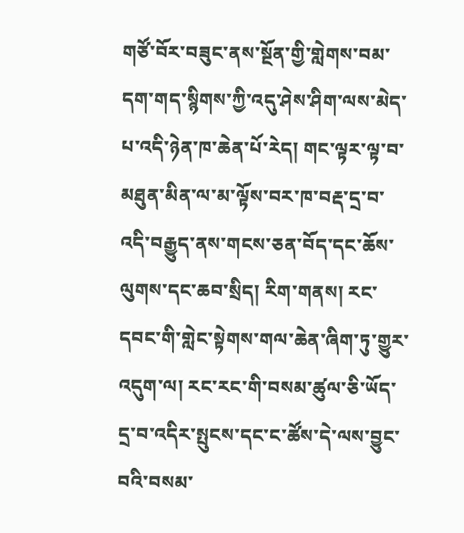གཙོ་བོར་བཟུང་ནས་སྔོན་གྱི་གླེགས་བམ་དག་གད་སྙིགས་ཀྱི་འདུ་ཤེས་ཤིག་ལས་མེད་པ་འདི་ཉེན་ཁ་ཆེན་པོ་རེད། གང་ལྟར་ལྟ་བ་མཐུན་མིན་ལ་མ་ལྟོས་བར་ཁ་བརྡ་དྲ་བ་འདི་བརྒྱུད་ནས་གངས་ཅན་བོད་དང་ཆོས་ལུགས་དང་ཆབ་སྲིད། རིག་གནས། རང་དབང་གི་གླེང་སྟེགས་གལ་ཆེན་ཞིག་ཏུ་གྱུར་འདུག་ལ། རང་རང་གི་བསམ་ཚུལ་ཅི་ཡོད་དྲ་བ་འདིར་སྤུངས་དང་ང་ཚོས་དེ་ལས་བྱུང་བའི་བསམ་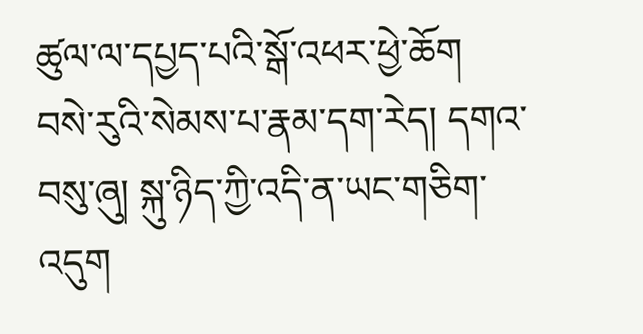ཚུལ་ལ་དཔྱད་པའི་སྒོ་འཕར་ཕྱེ་ཆོག
བསེ་རུའི་སེམས་པ་རྣམ་དག་རེད། དགའ་བསུ་ཞུ། སྐུ་ཉིད་ཀྱི་འདི་ན་ཡང་གཅིག་འདུག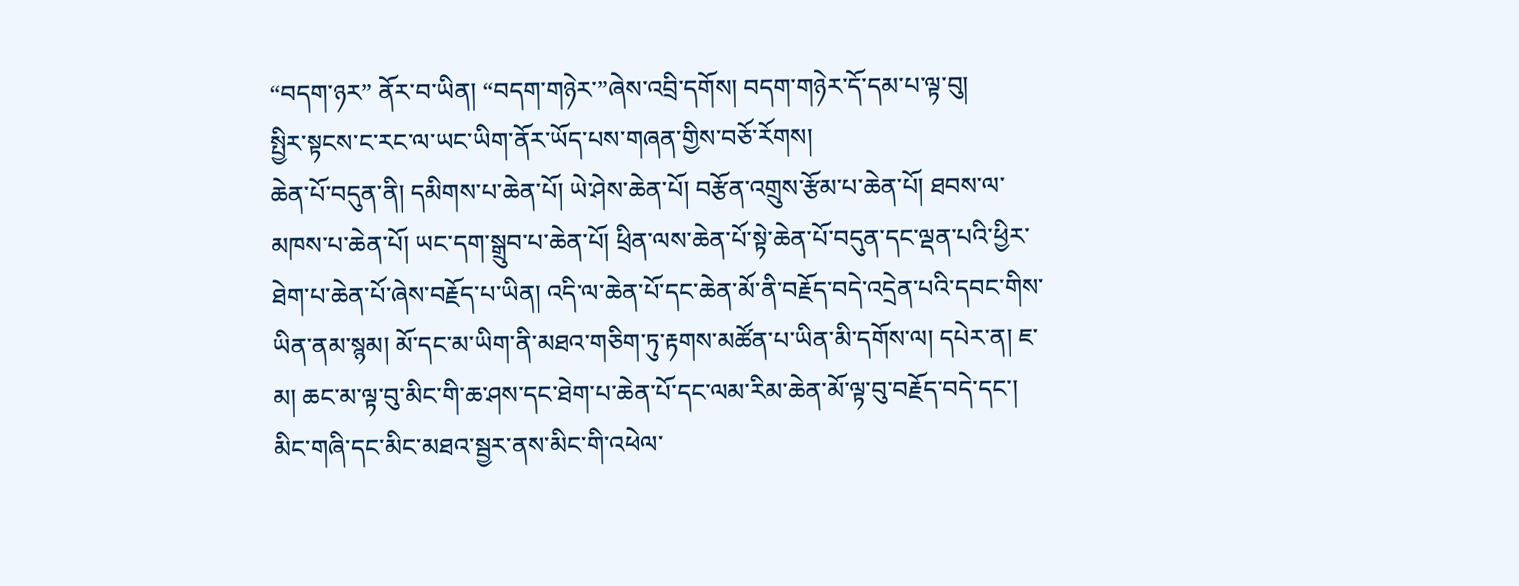“བདག་ཉར” ནོར་བ་ཡིན། “བདག་གཉེར་”ཞེས་འབྲི་དགོས། བདག་གཉེར་དོ་དམ་པ་ལྟ་བུ།
སྤྱིར་སྟངས་ང་རང་ལ་ཡང་ཡིག་ནོར་ཡོད་པས་གཞན་གྱིས་བཅོ་རོགས།
ཆེན་པོ་བདུན་ནི། དམིགས་པ་ཆེན་པོ། ཡེ་ཤེས་ཆེན་པོ། བརྩོན་འགྲུས་རྩོམ་པ་ཆེན་པོ། ཐབས་ལ་མཁས་པ་ཆེན་པོ། ཡང་དག་སྒྲུབ་པ་ཆེན་པོ། ཕྲིན་ལས་ཆེན་པོ་སྟེ་ཆེན་པོ་བདུན་དང་ལྡན་པའི་ཕྱིར་ཐེག་པ་ཆེན་པོ་ཞེས་བརྗོད་པ་ཡིན། འདི་ལ་ཆེན་པོ་དང་ཆེན་མོ་ནི་བརྗོད་བདེ་འདྲེན་པའི་དབང་གིས་ཡིན་ནམ་སྙམ། མོ་དང་མ་ཡིག་ནི་མཐའ་གཅིག་ཏུ་རྟགས་མཚོན་པ་ཡིན་མི་དགོས་ལ། དཔེར་ན། ཇ་མ། ཆང་མ་ལྟ་བུ་མིང་གི་ཆ་ཤས་དང་ཐེག་པ་ཆེན་པོ་དང་ལམ་རིམ་ཆེན་མོ་ལྟ་བུ་བརྗོད་བདེ་དང་། མིང་གཞི་དང་མིང་མཐའ་སྦྱར་ནས་མིང་གི་འཕེལ་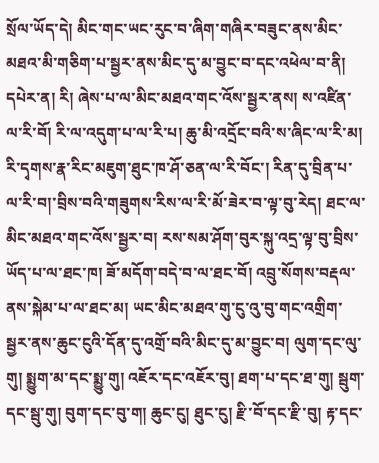སྲོལ་ཡོད་དེ། མིང་གང་ཡང་རུང་བ་ཞིག་གཞིར་བཟུང་ནས་མིང་མཐའ་མི་གཅིག་པ་སྦྱར་ནས་མིང་དུ་མ་བྱུང་བ་དང་འཕེལ་བ་ནི། དཔེར་ན། རི། ཞེས་པ་ལ་མིང་མཐའ་གང་འོས་སྦྱར་ནས། ས་འཛིན་ལ་རི་བོ། རི་ལ་འདུག་པ་ལ་རི་པ། ཆུ་མི་འདྲོང་བའི་ས་ཞིང་ལ་རི་མ། རི་དྭགས་རྣ་རིང་མཇུག་ཐུང་ཁ་ཤོ་ཅན་ལ་རི་བོང་། རིན་དུ་བྲིན་པ་ལ་རི་བ།་བྲིས་བའི་གཟུགས་རིས་ལ་རི་མོ་ཟེར་བ་ལྟ་བུ་རེད། ཐང་ལ་མིང་མཐའ་གང་འོས་སྦྱར་བ། རས་སམ་ཤོག་བུར་སྐུ་འདྲ་ལྟ་བུ་བྲིས་ཡོད་པ་ལ་ཐང་ཁ། ཟོ་མདོག་བདེ་བ་ལ་ཐང་བོ། འབྲུ་སོགས་བརྡལ་ནས་སྐེམ་པ་ལ་ཐང་མ། ཡང་མིང་མཐའ་གུ་ངུ་འུ་བུ་གང་འགྲིག་སྦྱར་ནས་ཆུང་ངུའི་དོན་དུ་འགྲོ་བའི་མིང་དུ་མ་བྱུང་བ། ལུག་དང་ལུ་གུ། སྨྱུག་མ་དང་སྨྱུ་གུ། འཇོར་དང་འཇོར་བུ། ཐག་པ་དང་ཐ་གུ། སྦུག་དང་སྦུ་གུ། བུག་དང་བུ་ག། ཆུང་ངུ། ཐུང་ངུ། རྫི་བོ་དང་རྫི་བུ། རྟ་དང་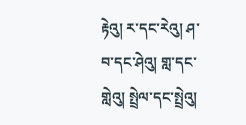རྟེའུ། ར་དང་རེའུ། ཤ་བ་དང་ཤེའུ། གླ་དང་གླེའུ། སྤྲེལ་དང་སྤྲེའུ།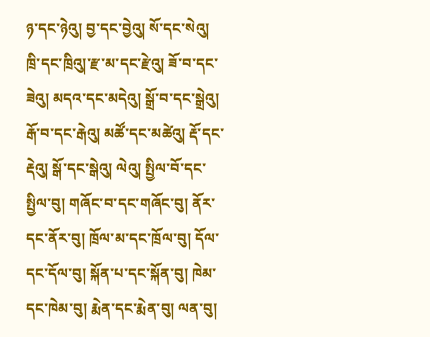ཉ་དང་ཉེའུ། བྱ་དང་བྱེའུ། སོ་དང་སེའུ། ཁྲི་དང་ཁྲིའུ།་རྫ་མ་དང་རྫེའུ། ཟོ་བ་དང་ཟེའུ། མདའ་དང་མདེའུ། སྒྲོ་བ་དང་སྒྲེའུ། རྒོ་བ་དང་རྒེའུ། མཚོ་དང་མཚེའུ། རྡོ་དང་རྡེའུ། སྒོ་དང་སྒེའུ། ལེའུ། སྤྱིལ་བོ་དང་སྤྱིལ་བུ། གཞོང་བ་དང་གཞོང་བུ། ནོར་དང་ནོར་བུ། ཁྲོལ་མ་དང་ཁྲོལ་བུ། དོལ་དང་དོལ་བུ། སྐོན་པ་དང་སྐོན་བུ། ཁེམ་དང་ཁེམ་བུ། རྨེན་དང་རྨེན་བུ། ལན་བུ།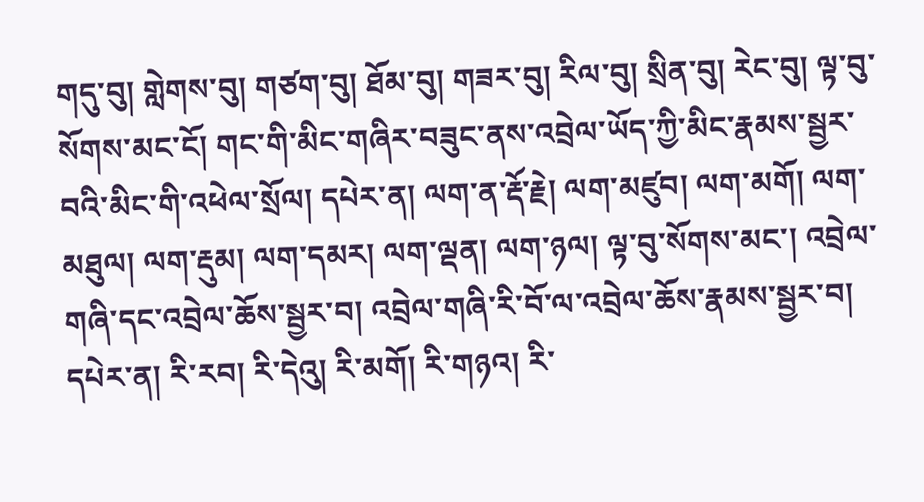གདུ་བུ། གླེགས་བུ། གཙག་བུ། ཐོམ་བུ། གཟར་བུ། རིལ་བུ། སྲིན་བུ། རེང་བུ། ལྟ་བུ་སོགས་མང་ངོ། གང་གི་མིང་གཞིར་བཟུང་ནས་འབྲེལ་ཡོད་ཀྱི་མིང་རྣམས་སྦྱར་བའི་མིང་གི་འཕེལ་སྲོལ། དཔེར་ན། ལག་ན་རྡོ་རྗེ། ལག་མཛུབ། ལག་མགོ། ལག་མཐུལ། ལག་རྡུམ། ལག་དམར། ལག་ལྡན། ལག་ཉལ། ལྟ་བུ་སོགས་མང་། འབྲེལ་གཞི་དང་འབྲེལ་ཆོས་སྦྱར་བ། འབྲེལ་གཞི་རི་བོ་ལ་འབྲེལ་ཆོས་རྣམས་སྦྱར་བ། དཔེར་ན། རི་རབ། རི་དེའུ། རི་མགོ། རི་གཉའ། རི་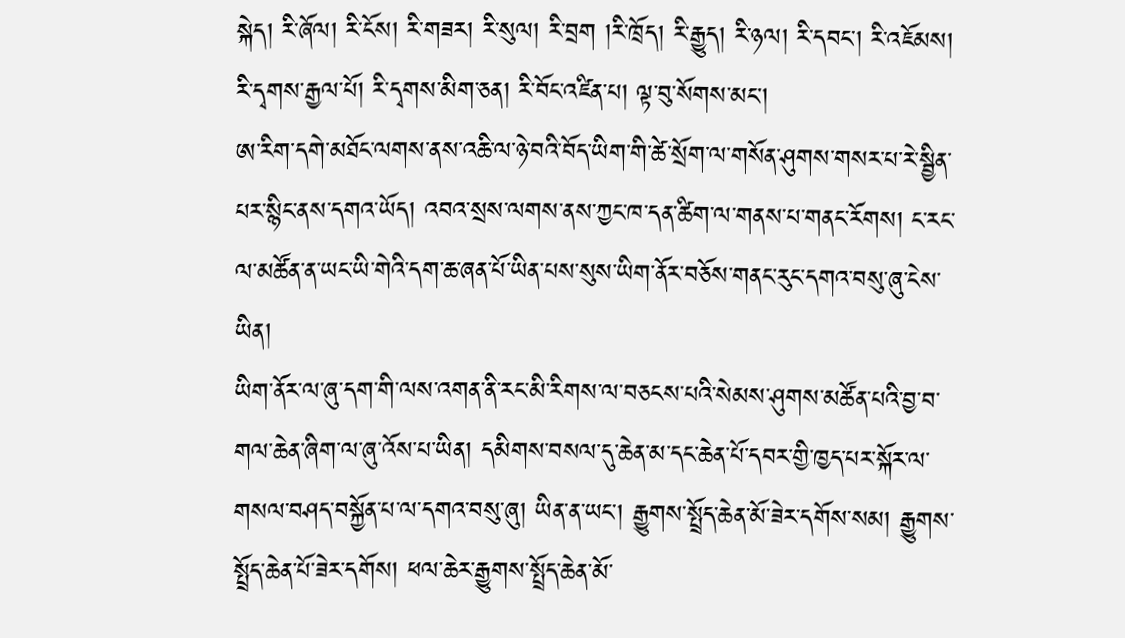སྐེད། རི་ཞོལ། རི་ངོས། རི་གཟར། རི་སུལ། རི་བྲག །རི་ཁྲོད། རི་རྒྱུད། རི་ཉལ། རི་དབང་། རི་འཇོམས། རི་དྭགས་རྒྱལ་པོ། རི་དྭགས་མིག་ཅན། རི་བོང་འཛིན་པ། ལྟ་བུ་སོགས་མང།
ཨ་རིག་དགེ་མཐོང་ལགས་ནས་འཆི་ལ་ཉེ་བའི་བོད་ཡིག་གི་ཚེ་སྲོག་ལ་གསོན་ཤུགས་གསར་པ་རེ་སྦྱིན་པར་སྙིང་ནས་དགའ་ཡོད། འབའ་སྲས་ལགས་ནས་ཀྱང་ཁ་དན་ཚིག་ལ་གནས་པ་གནང་རོགས། ང་རང་ལ་མཚོན་ན་ཡང་ཡི་གེའི་དག་ཆ་ཞན་པོ་ཡིན་པས་སུས་ཡིག་ནོར་བཅོས་གནང་རུང་དགའ་བསུ་ཞུ་ངེས་ཡིན།
ཡིག་ནོར་ལ་ཞུ་དག་གི་ལས་འགན་ནི་རང་མི་རིགས་ལ་བཅངས་པའི་སེམས་ཤུགས་མཚོན་པའི་བྱ་བ་གལ་ཆེན་ཞིག་ལ་ཞུ་འོས་པ་ཡིན། དམིགས་བསལ་དུ་ཆེན་མ་དང་ཆེན་པོ་དབར་གྱི་ཁྱད་པར་སྐོར་ལ་གསལ་བཤད་བསྐྱོན་པ་ལ་དགའ་བསུ་ཞུ། ཡིན་ན་ཡང་། རྒྱུགས་སྤྲོད་ཆེན་མོ་ཟེར་དགོས་སམ། རྒྱུགས་སྤྲོད་ཆེན་པོ་ཟེར་དགོས། ཕལ་ཆེར་རྒྱུགས་སྤྲོད་ཆེན་མོ་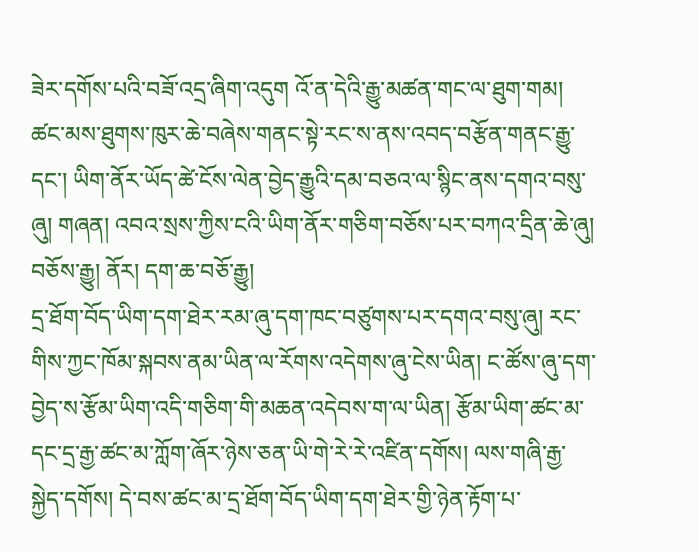ཟེར་དགོས་པའི་བཟོ་འདྲ་ཞིག་འདུག འོ་ན་དེའི་རྒྱུ་མཚན་གང་ལ་ཐུག་གམ།
ཚང་མས་ཐུགས་ཁུར་ཆེ་བཞེས་གནང་སྟེ་རང་ས་ནས་འབད་བརྩོན་གནང་རྒྱུ་དང་། ཡིག་ནོར་ཡོད་ཚེ་ངོས་ལེན་བྱེད་རྒྱུའི་དམ་བཅའ་ལ་སྙིང་ནས་དགའ་བསུ་ཞུ། གཞན། འབའ་སྲས་ཀྱིས་ངའི་ཡིག་ནོར་གཅིག་བཅོས་པར་བཀའ་དྲིན་ཆེ་ཞུ།
བཅོས་རྒྱུ། ནོར། དག་ཆ་བཅོ་རྒྱུ།
དྲ་ཐོག་བོད་ཡིག་དག་ཐེར་རམ་ཞུ་དག་ཁང་བཙུགས་པར་དགའ་བསུ་ཞུ། རང་གིས་ཀྱང་ཁོམ་སྐབས་ནམ་ཡིན་ལ་རོགས་འདེགས་ཞུ་ངེས་ཡིན། ང་ཚོས་ཞུ་དག་བྱེད་ས་རྩོམ་ཡིག་འདི་གཅིག་གི་མཆན་འདེབས་ག་ལ་ཡིན། རྩོམ་ཡིག་ཚང་མ་དང་དྲ་རྒྱ་ཚང་མ་ཀློག་ཞོར་ཉེས་ཅན་ཡི་གེ་རེ་རེ་འཛིན་དགོས། ལས་གཞི་རྒྱ་སྐྱེད་དགོས། དེ་བས་ཚང་མ་དྲ་ཐོག་བོད་ཡིག་དག་ཐེར་གྱི་ཉེན་རྟོག་པ་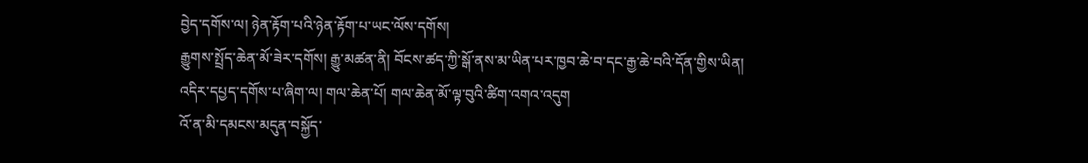བྱེད་དགོས་ལ། ཉེན་རྟོག་པའི་ཉེན་རྟོག་པ་ཡང་ལོས་དགོས།
རྒྱུགས་སྤྲོད་ཆེན་མོ་ཟེར་དགོས། རྒྱུ་མཚན་ནི། བོངས་ཚད་ཀྱི་སྒོ་ནས་མ་ཡིན་པར་ཁྱབ་ཆེ་བ་དང་རྒྱ་ཆེ་བའི་དོན་གྱིས་ཡིན། འདིར་དཔྱད་དགོས་པ་ཞིག་ལ། གལ་ཆེན་པོ། གལ་ཆེན་མོ་ལྟ་བུའི་ཚིག་འགའ་འདུག
འོ་ན་མི་དམངས་མདུན་བསྐྱོད་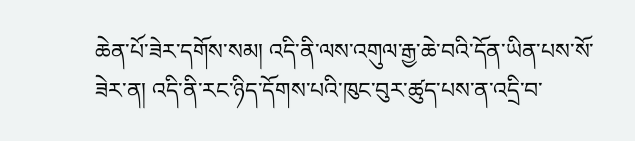ཆེན་པོ་ཟེར་དགོས་སམ། འདི་ནི་ལས་འགུལ་རྒྱ་ཆེ་བའི་དོན་ཡིན་པས་སོ་ཟེར་ན། འདི་ནི་རང་ཉིད་དོགས་པའི་ཁུང་བུར་ཚུད་པས་ན་འདྲི་བ་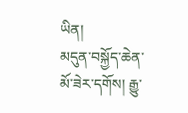ཡིན།
མདུན་བསྐྱོད་ཆེན་མོ་ཟེར་དགོས། རྒྱུ་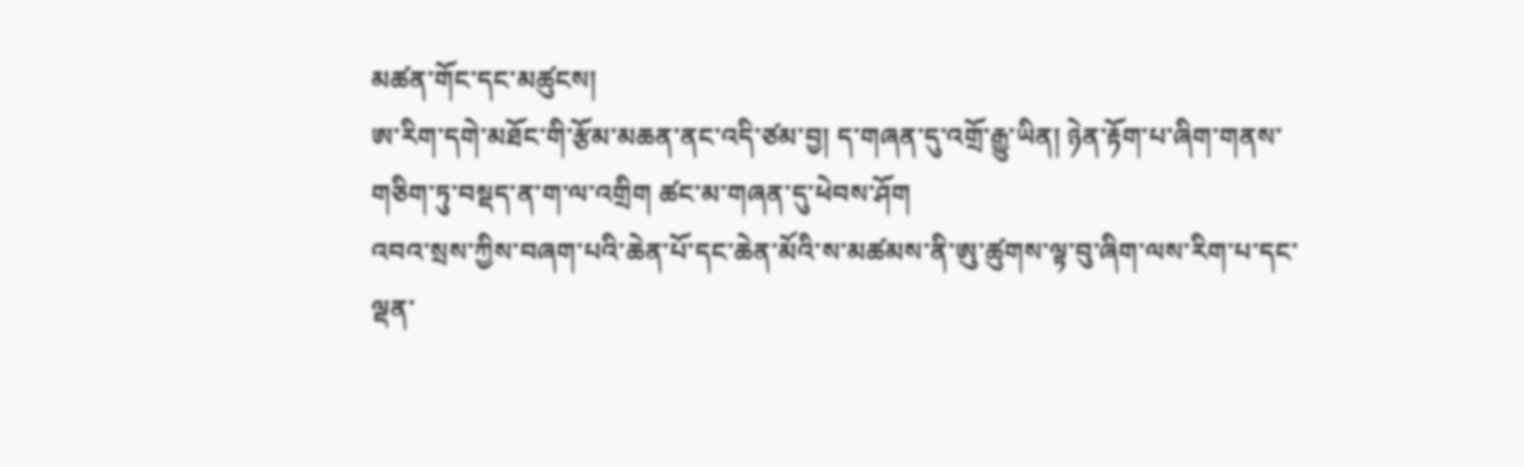མཚན་གོང་དང་མཚུངས།
ཨ་རིག་དགེ་མཐོང་གི་རྩོམ་མཆན་ནང་འདི་ཙམ་བྱ། ད་གཞན་དུ་འགྲོ་རྒྱུ་ཡིན། ཉེན་རྟོག་པ་ཞིག་གནས་གཅིག་ཏུ་བསྡད་ན་ག་ལ་འགྲིག ཚང་མ་གཞན་དུ་ཕེབས་ཤོག
འབའ་སྲས་ཀྱིས་བཞག་པའི་ཆེན་པོ་དང་ཆེན་མོའི་ས་མཚམས་ནི་ཨུ་ཚུགས་ལྟ་བུ་ཞིག་ལས་རིག་པ་དང་ལྡན་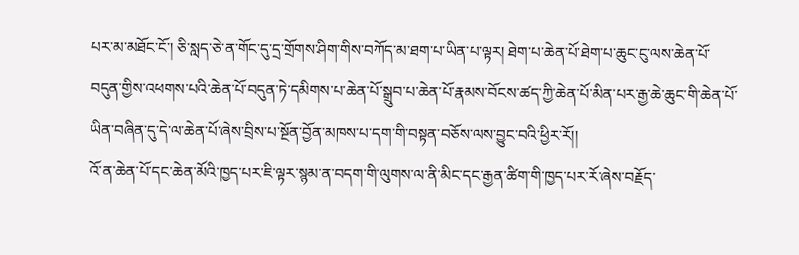པར་མ་མཐོང་ངོ་། ཅི་སླད་ཅེ་ན་གོང་དུ་དྲ་གྲོགས་ཤིག་གིས་བཀོད་མ་ཐག་པ་ཡིན་པ་ལྟར། ཐེག་པ་ཆེན་པོ་ཐེག་པ་ཆུང་ངུ་ལས་ཆེན་པོ་བདུན་གྱིས་འཕགས་པའི་ཆེན་པོ་བདུན་ཏེ་དམིགས་པ་ཆེན་པོ་སྒྲུབ་པ་ཆེན་པོ་རྣམས་བོངས་ཚད་ཀྱི་ཆེན་པོ་མིན་པར་རྒྱ་ཆེ་ཆུང་གི་ཆེན་པོ་ཡིན་བཞིན་དུ་དེ་ལ་ཆེན་པོ་ཞེས་བྲིས་པ་སྔོན་བྱོན་མཁས་པ་དག་གི་བསྟན་བཅོས་ལས་བྱུང་བའི་ཕྱིར་རོ།།
འོ་ན་ཆེན་པོ་དང་ཆེན་མོའི་ཁྱད་པར་ཇི་ལྟར་སྙམ་ན་བདག་གི་ལུགས་ལ་ནི་མིང་དང་རྒྱན་ཚིག་གི་ཁྱད་པར་རོ་ཞེས་བརྗོད་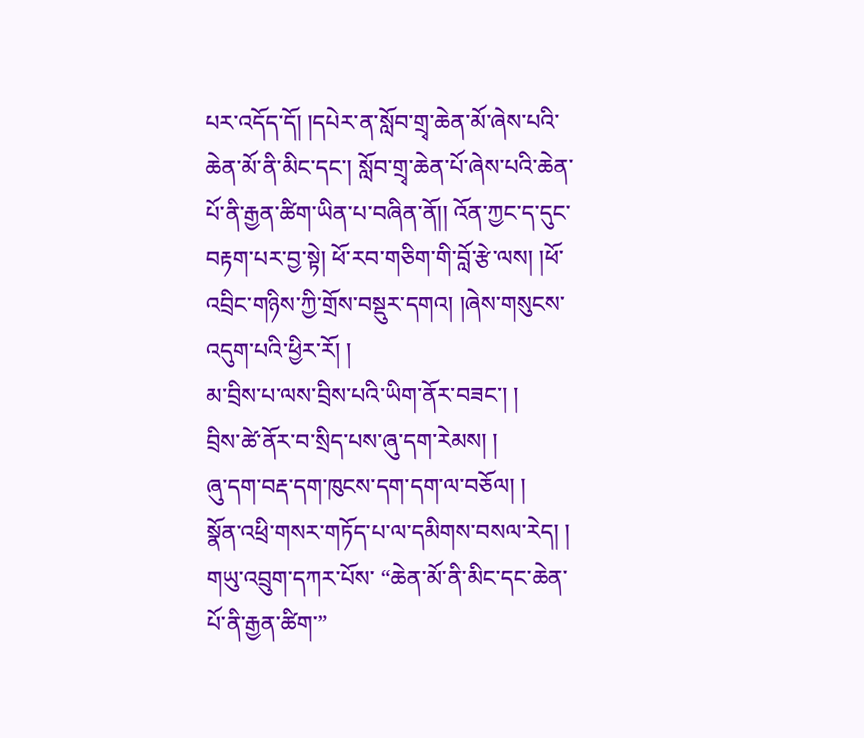པར་འདོད་དོ། །དཔེར་ན་སློབ་གྲྭ་ཆེན་མོ་ཞེས་པའི་ཆེན་མོ་ནི་མིང་དང་། སློབ་གྲྭ་ཆེན་པོ་ཞེས་པའི་ཆེན་པོ་ནི་རྒྱན་ཚིག་ཡིན་པ་བཞིན་ནོ།། འོན་ཀྱང་ད་དུང་བརྟག་པར་བྱ་སྟེ། ཕོ་རབ་གཅིག་གི་བློ་རྩེ་ལས། །ཕོ་འབྲིང་གཉིས་ཀྱི་གྲོས་བསྡུར་དགའ། །ཞེས་གསུངས་འདུག་པའི་ཕྱིར་རོ། །
མ་བྲིས་པ་ལས་བྲིས་པའི་ཡིག་ནོར་བཟང་། །
བྲིས་ཚེ་ནོར་བ་སྲིད་པས་ཞུ་དག་རེམས། །
ཞུ་དག་བརྡ་དག་ཁུངས་དག་དག་ལ་བཅོལ། །
སྣོན་འཕྲི་གསར་གཏོད་པ་ལ་དམིགས་བསལ་རེད། །
གཡུ་འབྲུག་དཀར་པོས་ “ཆེན་མོ་ནི་མིང་དང་ཆེན་པོ་ནི་རྒྱན་ཚིག་”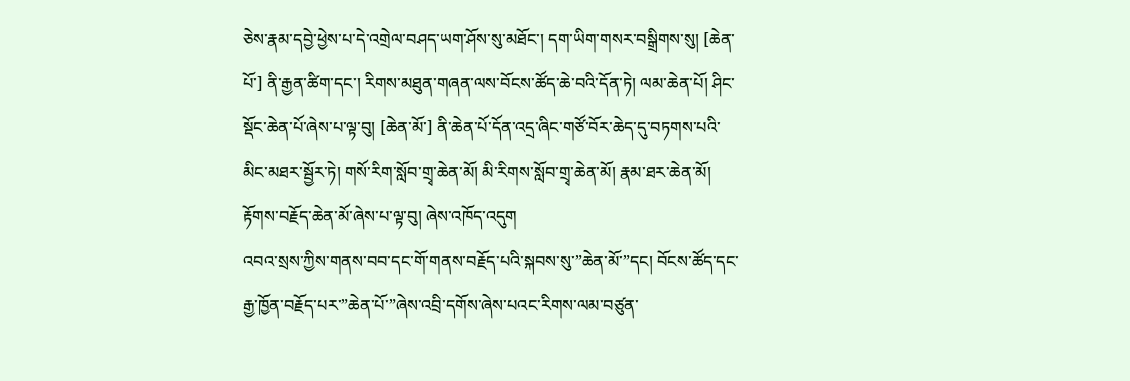ཅེས་རྣམ་དབྱེ་ཕྱེས་པ་དེ་འགྲེལ་བཤད་ཡག་ཤོས་སུ་མཐོང་། དག་ཡིག་གསར་བསྒྲིགས་སུ། [ཆེན་པོ་] ནི་རྒྱན་ཚིག་དང་། རིགས་མཐུན་གཞན་ལས་བོངས་ཚོད་ཆེ་བའི་དོན་ཏེ། ལམ་ཆེན་པོ། ཤིང་སྡོང་ཆེན་པོ་ཞེས་པ་ལྟ་བུ། [ཆེན་མོ་] ནི་ཆེན་པོ་དོན་འདྲ་ཞིང་གཙོ་བོར་ཆེད་དུ་བཏགས་པའི་མིང་མཐར་སྦྱོར་ཏེ། གསོ་རིག་སློབ་གྲྭ་ཆེན་མོ། མི་རིགས་སློབ་གྲྭ་ཆེན་མོ། རྣམ་ཐར་ཆེན་མོ། རྟོགས་བརྗོད་ཆེན་མོ་ཞེས་པ་ལྟ་བུ། ཞེས་འཁོད་འདུག
འབའ་སྲས་ཀྱིས་གནས་བབ་དང་གོ་གནས་བརྗོད་པའི་སྐབས་སུ་”ཆེན་མོ་”དང། བོངས་ཚོད་དང་རྒྱ་ཁྱོན་བརྗོད་པར་”ཆེན་པོ་”ཞེས་འབྲི་དགོས་ཞེས་པའང་རིགས་ལམ་བཙུན་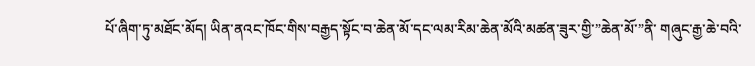པོ་ཞིག་ཏུ་མཐོང་མོད། ཡིན་ནའང་ཁོང་གིས་བརྒྱད་སྟོང་བ་ཆེན་མོ་དང་ལམ་རིམ་ཆེན་མོའི་མཚན་ཟུར་གྱི་”ཆེན་མོ་”ནི་ གཞུང་རྒྱ་ཆེ་བའི་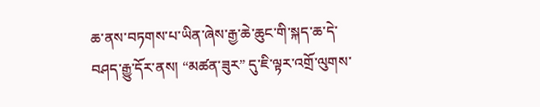ཆ་ནས་བཏགས་པ་ཡིན་ཞེས་རྒྱ་ཆེ་ཆུང་གི་སྐད་ཆ་དེ་བཤད་རྒྱུ་དོར་ནས། “མཚན་ཟུར” དུ་ཇི་ལྟར་འགྲོ་ལུགས་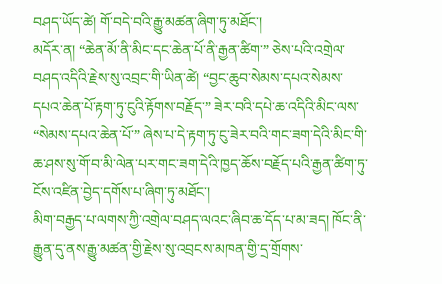བཤད་ཡོད་ཚེ། གོ་བདེ་བའི་རྒྱུ་མཚན་ཞིག་ཏུ་མཐོང་།
མདོར་ན། “ཆེན་མོ་ནི་མིང་དང་ཆེན་པོ་ནི་རྒྱན་ཚིག་” ཅེས་པའི་འགྲེལ་བཤད་འདིའི་རྗེས་སུ་འབྲང་གི་ཡིན་ཚེ། “བྱང་ཆུབ་སེམས་དཔའ་སེམས་དཔའ་ཆེན་པོ་རྟག་ཏུ་ངུའི་རྟོགས་བརྗོད་” ཟེར་བའི་དཔེ་ཆ་འདིའི་མིང་ལས་ “སེམས་དཔའ་ཆེན་པོ་” ཞེས་པ་དེ་རྟག་ཏུ་ངུ་ཟེར་བའི་གང་ཟག་དེའི་མིང་གི་ཆ་ཤས་སུ་གོ་བ་མི་ལེན་པར་གང་ཟག་དེའི་ཁྱད་ཆོས་བརྗོད་པའི་རྒྱན་ཚིག་ཏུ་ངོས་འཛིན་བྱེད་དགོས་པ་ཞིག་ཏུ་མཐོང་།
མིག་བརྒྱད་པ་ལགས་ཀྱི་འགྲེལ་བཤད་ལའང་ཞིབ་ཆ་དོད་པ་མ་ཟད། ཁོང་ནི་རྒྱུན་དུ་ནས་རྒྱུ་མཚན་གྱི་རྗེས་སུ་འབྲངས་མཁན་གྱི་དྲ་གྲོགས་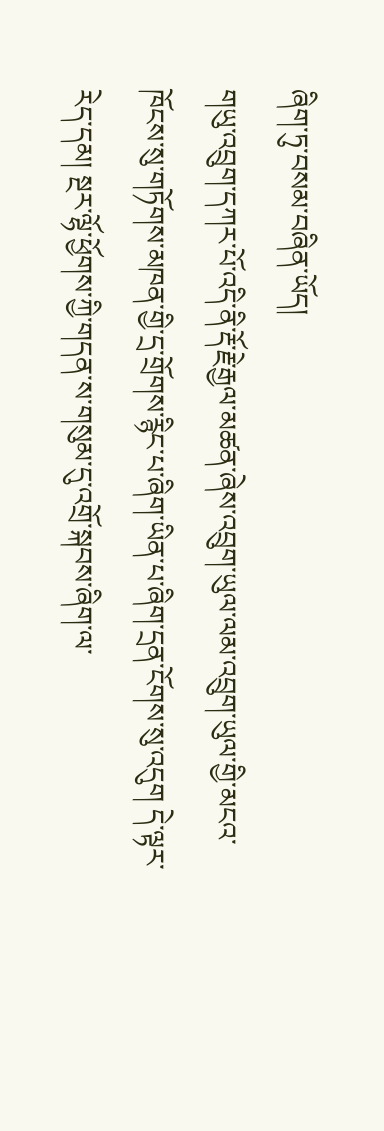ཞིག་ཏུ་བསམ་བཞིན་ཡོད།
གཡུ་འབྲུག་དཀར་པོ་འདི་ནི་རྡོ་རྗེ་རྒྱལ་མཚན་ཞེས་འབྲུག་ཡུལ་ལམ་འབྲུག་ཡུལ་གྱི་མངའ་ཁོངས་སུ་གཏོགས་མཁན་གྱི་དྲ་གྲོགས་རྙིང་པ་ཞིག་ཡིན་པ་ཞིག་དྲན་ངོགས་སུ་འདུག དེ་ལྟར་རེད་དམ། སྔར་ལྷོ་ཕྱོགས་ཀྱི་གདན་ས་གསུམ་དུ་འགྲོ་སྐབས་ཞིག་ལ་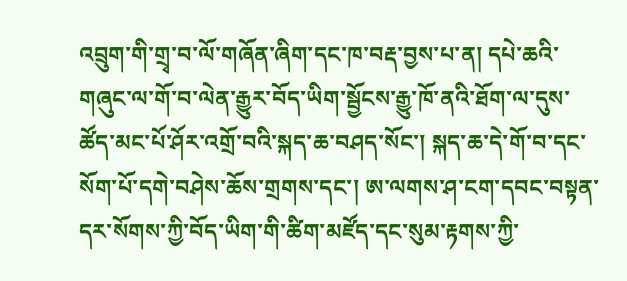འབྲུག་གི་གྲྭ་བ་ལོ་གཞོན་ཞིག་དང་ཁ་བརྡ་བྱས་པ་ན། དཔེ་ཆའི་གཞུང་ལ་གོ་བ་ལེན་རྒྱུར་བོད་ཡིག་སྦྱོངས་རྒྱུ་ཁོ་ནའི་ཐོག་ལ་དུས་ཚོད་མང་པོ་ཤོར་འགྲོ་བའི་སྐད་ཆ་བཤད་སོང་། སྐད་ཆ་དེ་གོ་བ་དང་སོག་པོ་དགེ་བཤེས་ཆོས་གྲགས་དང་། ཨ་ལགས་ཤ་ངག་དབང་བསྟན་དར་སོགས་ཀྱི་བོད་ཡིག་གི་ཚིག་མཛོད་དང་སུམ་རྟགས་ཀྱི་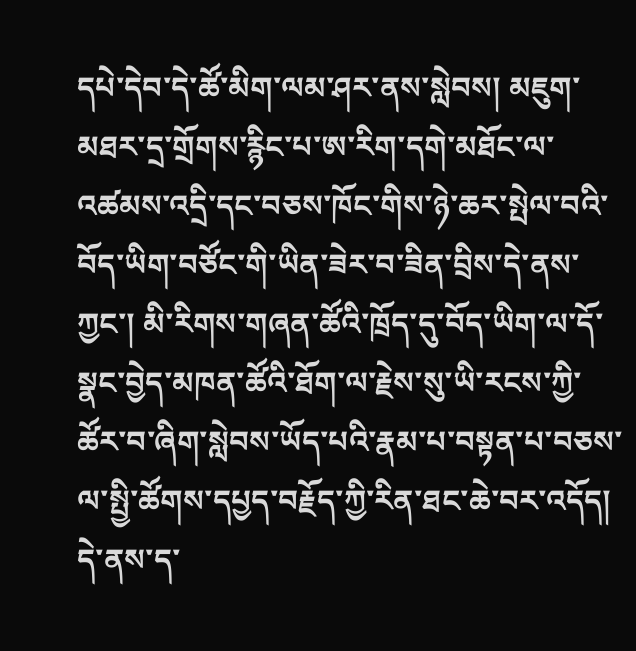དཔེ་དེབ་དེ་ཚོ་མིག་ལམ་ཤར་ནས་སླེབས། མཇུག་མཐར་དྲ་གྲོགས་རྙིང་པ་ཨ་རིག་དགེ་མཐོང་ལ་འཚམས་འདྲི་དང་བཅས་ཁོང་གིས་ཉེ་ཆར་སྤེལ་བའི་བོད་ཡིག་བཙོང་གི་ཡིན་ཟེར་བ་ཟིན་བྲིས་དེ་ནས་ཀྱང་། མི་རིགས་གཞན་ཚོའི་ཁྲོད་དུ་བོད་ཡིག་ལ་དོ་སྣང་བྱེད་མཁན་ཚོའི་ཐོག་ལ་རྗེས་སུ་ཡི་རངས་ཀྱི་ཚོར་བ་ཞིག་སླེབས་ཡོད་པའི་རྣམ་པ་བསྟན་པ་བཅས་ལ་སྤྱི་ཚོགས་དཔྱད་བརྗོད་ཀྱི་རིན་ཐང་ཆེ་བར་འདོད།
དེ་ནས་ད་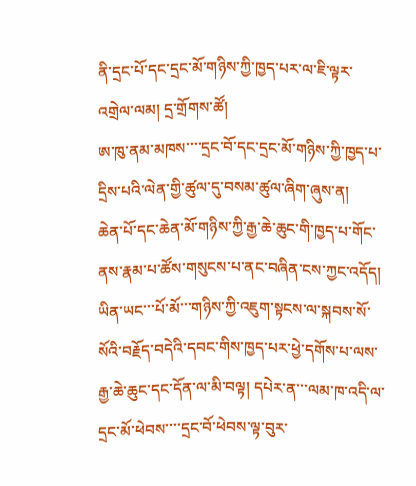ནི་དྲང་པོ་དང་དྲང་མོ་གཉིས་ཀྱི་ཁྱད་པར་ལ་ཇི་ལྟར་འགྲེལ་ལམ། དྲ་གྲོགས་ཚོ།
ཨ་ཁུ་ནམ་མཁས་་་་དྲང་བོ་དང་དྲང་མོ་གཉིས་ཀྱི་ཁྱད་པ་དྲིས་པའི་ལེན་གྱི་ཚུལ་དུ་བསམ་ཚུལ་ཞིག་ཞུས་ན།
ཆེན་པོ་དང་ཆེན་མོ་གཉིས་ཀྱི་རྒྱ་ཆེ་ཆུང་གི་ཁྱད་པ་གོང་ནས་རྣམ་པ་ཚོས་གསུངས་པ་ནང་བཞིན་ངས་ཀྱང་འདོད། ཡིན་ཡང་་་པོ་མོ་་་གཉིས་ཀྱི་འཇུག་སྟངས་ལ་སྐབས་སོ་སོའི་བརྗོད་བདེའི་དབང་གིས་ཁྱད་པར་ཕྱེ་དགོས་པ་ལས་རྒྱ་ཆེ་ཆུང་དང་དོན་ལ་མི་བལྟ། དཔེར་ན་་་ལམ་ཁ་འདི་ལ་དྲང་མོ་ཕེབས་་་་དྲང་བོ་ཕེབས་ལྟ་བུར་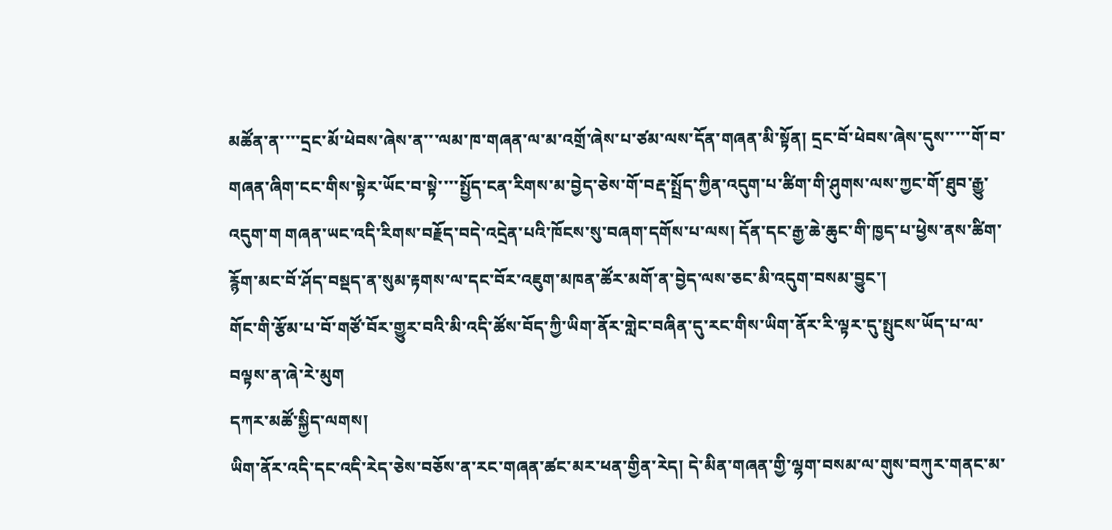མཚོན་ན་་་་དྲང་མོ་ཕེབས་ཞེས་ན་་་ལམ་ཁ་གཞན་ལ་མ་འགྲོ་ཞེས་པ་ཙམ་ལས་དོན་གཞན་མི་སྟོན། དྲང་བོ་ཕེབས་ཞེས་དུས་་་་་གོ་བ་གཞན་ཞིག་ངང་གིས་སྟེར་ཡོང་བ་སྟེ་་་་སྤྱོད་ངན་རིགས་མ་བྱེད་ཅེས་གོ་བརྡ་སྤྲོད་ཀྱིན་འདུག་པ་ཚིག་གི་ཤུགས་ལས་ཀྱང་གོ་ཐུབ་རྒྱུ་འདུག་ག གཞན་ཡང་འདི་རིགས་བརྗོད་བདེ་འདྲེན་པའི་ཁོངས་སུ་བཞག་དགོས་པ་ལས། དོན་དང་རྒྱ་ཆེ་ཆུང་གི་ཁྱད་པ་ཕྱེས་ནས་ཚིག་རྙོག་མང་བོ་ཤོད་བསྡད་ན་སུམ་རྟགས་ལ་དང་བོར་འཇུག་མཁན་ཚོར་མགོ་ན་བྱེད་ལས་ཅང་མི་འདུག་བསམ་བྱུང་།
གོང་གི་རྩོམ་པ་བོ་གཙོ་བོར་གྱུར་བའི་མི་འདི་ཚོས་བོད་ཀྱི་ཡིག་ནོར་གླེང་བཞིན་དུ་རང་གིས་ཡིག་ནོར་རི་ལྟར་དུ་སྤུངས་ཡོད་པ་ལ་བལྟས་ན་ཞེ་རེ་མུག
དཀར་མཚོ་སྐྱིད་ལགས།
ཡིག་ནོར་འདི་དང་འདི་རེད་ཅེས་བཅོས་ན་རང་གཞན་ཚང་མར་ཕན་གྱིན་རེད། དེ་མིན་གཞན་གྱི་ལྷག་བསམ་ལ་གུས་བཀུར་གནང་མ་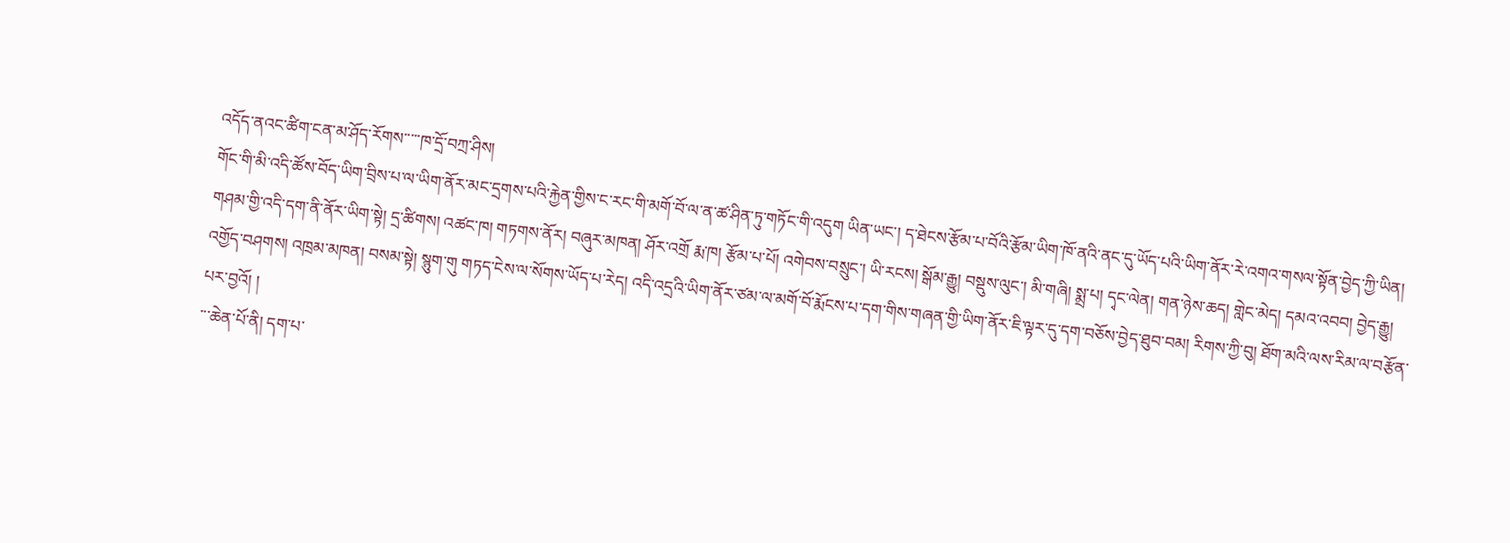འདོད་ནའང་ཚིག་ངན་མ་ཤོད་རོགས་་་་་ཁ་དྲོ་བཀྲ་ཤིས།
གོང་གི་མི་འདི་ཚོས་བོད་ཡིག་བྲིས་པ་ལ་ཡིག་ནོར་མང་དྲགས་པའི་རྐྱེན་གྱིས་ང་རང་གི་མགོ་བོ་ལ་ན་ཚ་ཤིན་ཏུ་གཏོང་གི་འདུག ཡིན་ཡང་། ད་ཐེངས་རྩོམ་པ་བོའི་རྩོམ་ཡིག་ཁོ་ནའི་ནང་དུ་ཡོད་པའི་ཡིག་ནོར་རེ་འགའ་གསལ་སྟོན་བྱེད་ཀྱི་ཡིན། གཤམ་གྱི་འདི་དག་ནི་ནོར་ཡིག་སྟེ། དྲ་ཚིགས། འཚང་ཁ། གཏགས་ནོར། བཞུར་མཁན། ཤོར་འགྲོ རྨ་ཁ། རྩོམ་པ་པོ། འགེབས་བསྲུང་། ཡི་རངས། སྒོམ་རྒྱུ། བསྡུས་ལུང་། མི་གཞི། སྨྲ་པ། དྭང་ལེན། གན་ཉེས་ཆད། གླེང་མེད། དམའ་འབབ། བྱེད་རྒྱུ། འགྱོད་བཤགས། འཁྲམ་མཁན། བསམ་སྟེ། སྙུག་གུ གཏད་ངེས་ལ་སོགས་ཡོད་པ་རེད། འདི་འདྲའི་ཡིག་ནོར་ཙམ་ལ་མགོ་བོ་རྨོངས་པ་དག་གིས་གཞན་གྱི་ཡིག་ནོར་ཇི་ལྟར་དུ་དག་བཅོས་བྱེད་ཐུབ་བམ། རིགས་ཀྱི་བུ། ཐོག་མའི་ལས་རིམ་ལ་བརྩོན་པར་བྱའོ། །
་་་ཆེན་པོ་ནི། དག་པ་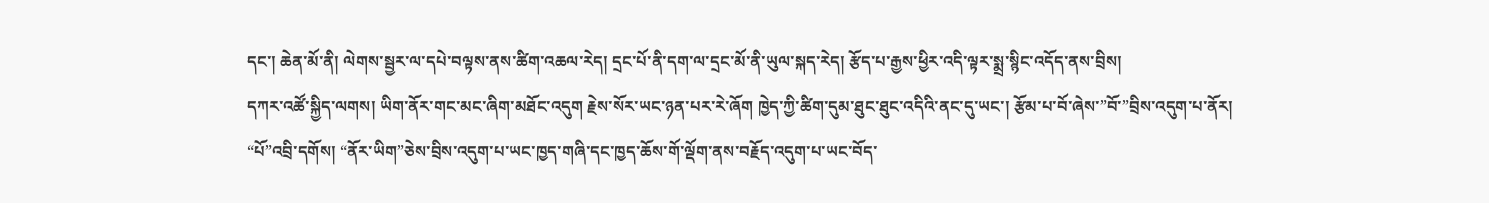དང་། ཆེན་མོ་ནི། ལེགས་སྦྱར་ལ་དཔེ་བལྟས་ནས་ཚིག་འཆལ་རེད། དྲང་པོ་ནི་དག་ལ་དྲང་མོ་ནི་ཡུལ་སྐད་རེད། རྩོད་པ་རྒྱས་ཕྱིར་འདི་ལྟར་སྨྲ་སྙིང་འདོད་ནས་བྲིས།
དཀར་འཚོ་སྐྱིད་ལགས། ཡིག་ནོར་གང་མང་ཞིག་མཐོང་འདུག རྗེས་སོར་ཡང་ཉན་པར་རེ་ཞོག ཁྱེད་ཀྱི་ཚིག་དུམ་ཐུང་ཐུང་འདིའི་ནང་དུ་ཡང་། རྩོམ་པ་བོ་ཞེས་”བོ་”བྲིས་འདུག་པ་ནོར། “པོ”འབྲི་དགོས། “ནོར་ཡིག”ཅེས་བྲིས་འདུག་པ་ཡང་ཁྱད་གཞི་དང་ཁྱད་ཆོས་གོ་ལྡོག་ནས་བརྗོད་འདུག་པ་ཡང་བོད་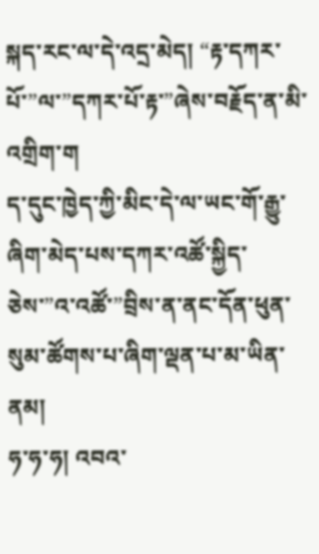སྐད་རང་ལ་དེ་འདྲ་མེད། “རྟ་དཀར་པོ་”ལ་”དཀར་པོ་རྟ་”ཞེས་བརྗོད་ན་མི་འགྲིག་ག
ད་དུང་ཁྱེད་ཀྱི་མིང་དེ་ལ་ཡང་གོ་རྒྱུ་ཞིག་མེད་པས་དཀར་འཚོ་སྐྱིད་ཅེས་”འ་འཚོ་”བྲིས་ན་ནང་དོན་ཕུན་སུམ་ཚོགས་པ་ཞིག་ལྡན་པ་མ་ཡིན་ནམ།
ཧ་ཧ་ཧ། འབའ་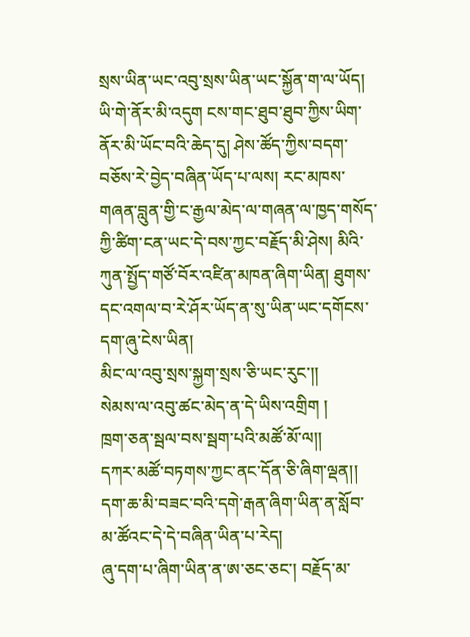སྲས་ཡིན་ཡང་འབུ་སྲས་ཡིན་ཡང་སྐྱོན་ག་ལ་ཡོད། ཡི་གེ་ནོར་མི་འདུག ངས་གང་ཐུབ་ཐུབ་ཀྱིས་ཡིག་ནོར་མི་ཡོང་བའི་ཆེད་དུ། ཤེས་ཚོད་ཀྱིས་བདག་བཅོས་རེ་བྱེད་བཞིན་ཡོད་པ་ལས། རང་མཁས་གཞན་བླུན་གྱི་ང་རྒྱལ་མེད་ལ་གཞན་ལ་ཁྱད་གསོད་ཀྱི་ཚིག་ངན་ཡང་དེ་བས་ཀྱང་བརྗོད་མི་ཤེས། མིའི་ཀུན་སྤྱོད་གཙོ་བོར་འཛིན་མཁན་ཞིག་ཡིན། ཐུགས་དང་འགལ་བ་རེ་ཤོར་ཡོད་ན་སུ་ཡིན་ཡང་དགོངས་དག་ཞུ་ངེས་ཡིན།
མིང་ལ་འབུ་སྲས་སྐྱག་སྲས་ཅི་ཡང་རུང་།།
སེམས་ལ་འབུ་ཚང་མེད་ན་དེ་ཡིས་འགྲིག །
ཁྲག་ཅན་སྦལ་བས་སྦག་པའི་མཚོ་མོ་ལ།།
དཀར་མཚོ་བཏགས་ཀྱང་ནང་དོན་ཅི་ཞིག་ལྡན།།
དག་ཆ་མི་བཟང་བའི་དགེ་རྒན་ཞིག་ཡིན་ན་སློབ་མ་ཚོའང་དེ་དེ་བཞིན་ཡིན་པ་རེད།
ཞུ་དག་པ་ཞིག་ཡིན་ན་ཨ་ཅང་ཅང་། བརྗོད་མ་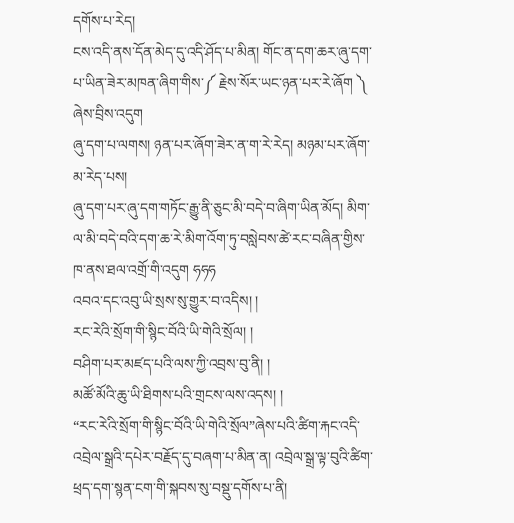དགོས་པ་རེད།
ངས་འདི་ནས་དོན་མེད་དུ་འདི་ཤོད་པ་མིན། གོང་ན་དག་ཆར་ཞུ་དག་པ་ཡིན་ཟེར་མཁན་ཞིག་གིས་༼ རྗེས་སོར་ཡང་ཉན་པར་རེ་ཞོག ༽ ཞེས་བྲིས་འདུག
ཞུ་དག་པ་ལགས། ཉན་པར་ཞོག་ཟེར་ན་ག་རེ་རེད། མཉམ་པར་ཞོག་མ་རེད་པས།
ཞུ་དག་པར་ཞུ་དག་གཏོང་རྒྱུ་ནི་ཅུང་མི་བདེ་བ་ཞིག་ཡིན་མོད། མིག་ལ་མི་བདེ་བའི་དག་ཆ་རེ་མིག་འོག་ཏུ་བསླེབས་ཚེ་རང་བཞིན་གྱིས་ཁ་ནས་ཐལ་འགྲོ་གི་འདུག ཧཧཧ
འབའ་དང་འབུ་ཡི་སྲས་སུ་གྱུར་བ་འདིས། །
རང་རེའི་སྲོག་གི་སྙིང་བོའི་ཡི་གེའི་སྲོལ། །
བཤིག་པར་མཛད་པའི་ལས་ཀྱི་འབྲས་བུ་ནི། །
མཚོ་མོའི་ཆུ་ཡི་ཐིགས་པའི་གྲངས་ལས་འདས། །
“རང་རེའི་སྲོག་གི་སྙིང་བོའི་ཡི་གེའི་སྲོལ”ཞེས་པའི་ཚིག་རྐང་འདི་འབྲེལ་སྒྲའི་དཔེར་བརྗོད་དུ་བཞག་པ་མིན་ན། འབྲེལ་སྒྲ་ལྟ་བུའི་ཚིག་ཕྲད་དག་སྙན་ངག་གི་སྐབས་སུ་བསྡུ་དགོས་པ་ནི།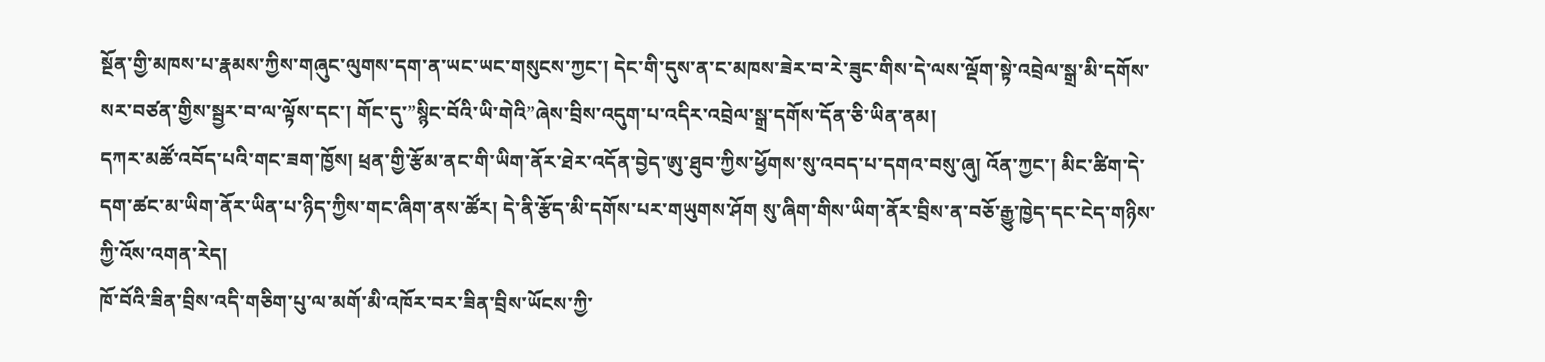སྔོན་གྱི་མཁས་པ་རྣམས་ཀྱིས་གཞུང་ལུགས་དག་ན་ཡང་ཡང་གསུངས་ཀྱང་། དེང་གི་དུས་ན་ང་མཁས་ཟེར་བ་རེ་ཟུང་གིས་དེ་ལས་ལྡོག་སྟེ་འབྲེལ་སྒྲ་མི་དགོས་སར་བཙན་གྱིས་སྦྱར་བ་ལ་ལྟོས་དང་། གོང་དུ་”སྙིང་བོའི་ཡི་གེའི”ཞེས་བྲིས་འདུག་པ་འདིར་འབྲེལ་སྒྲ་དགོས་དོན་ཅི་ཡིན་ནམ།
དཀར་མཚོ་འབོད་པའི་གང་ཟག་ཁྱོས། ཕྲན་གྱི་རྩོམ་ནང་གི་ཡིག་ནོར་ཐེར་འདོན་བྱེད་ཨུ་ཐུབ་ཀྱིས་ཕྱོགས་སུ་འབད་པ་དགའ་བསུ་ཞུ། འོན་ཀྱང་། མིང་ཚིག་དེ་དག་ཚང་མ་ཡིག་ནོར་ཡིན་པ་ཉིད་ཀྱིས་གང་ཞིག་ནས་ཚོར། དེ་ནི་རྩོད་མི་དགོས་པར་གཡུགས་ཤོག སུ་ཞིག་གིས་ཡིག་ནོར་བྲིས་ན་བཅོ་རྒྱུ་ཁྱེད་དང་ངེད་གཉིས་ཀྱི་འོས་འགན་རེད།
ཁོ་བོའི་ཟིན་བྲིས་འདི་གཅིག་པུ་ལ་མགོ་མི་འཁོར་བར་ཟིན་བྲིས་ཡོངས་ཀྱི་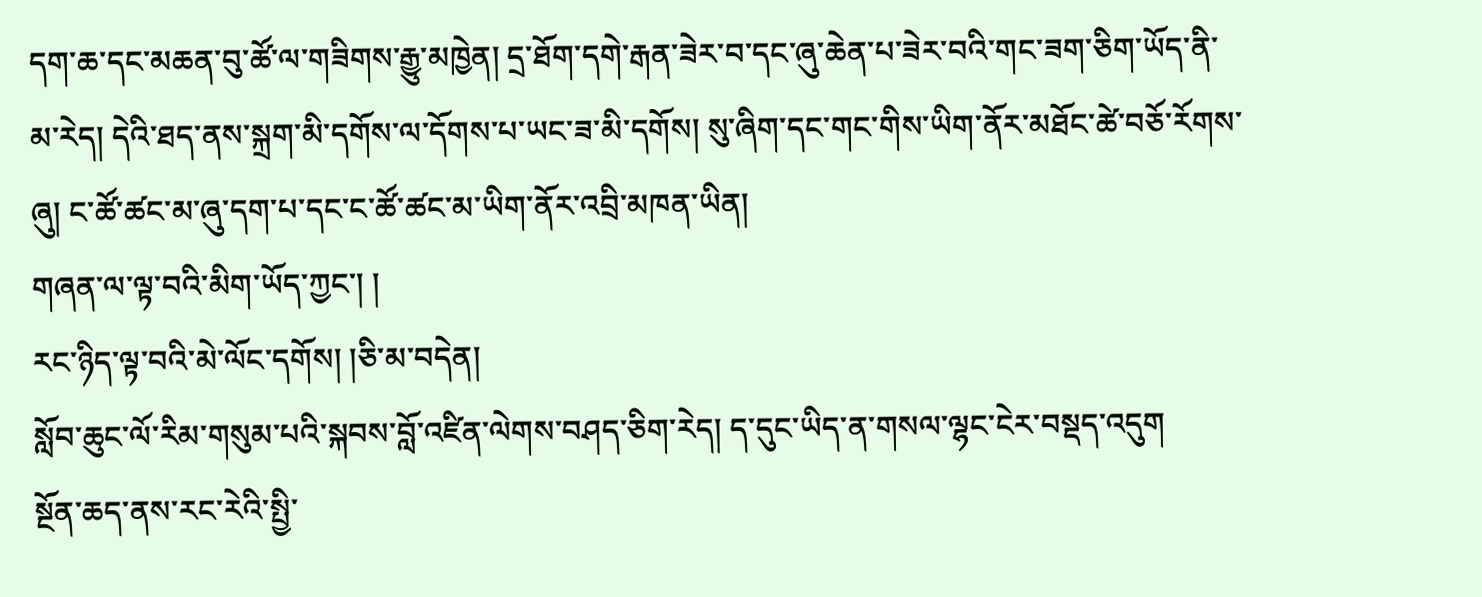དག་ཆ་དང་མཆན་བུ་ཚོ་ལ་གཟིགས་རྒྱུ་མཁྱེན། དྲ་ཐོག་དགེ་རྒན་ཟེར་བ་དང་ཞུ་ཆེན་པ་ཟེར་བའི་གང་ཟག་ཅིག་ཡོད་ནི་མ་རེད། དེའི་ཐད་ནས་སྐྲག་མི་དགོས་ལ་དོགས་པ་ཡང་ཟ་མི་དགོས། སུ་ཞིག་དང་གང་གིས་ཡིག་ནོར་མཐོང་ཚེ་བཅོ་རོགས་ཞུ། ང་ཚོ་ཚང་མ་ཞུ་དག་པ་དང་ང་ཚོ་ཚང་མ་ཡིག་ནོར་འབྲི་མཁན་ཡིན།
གཞན་ལ་ལྟ་བའི་མིག་ཡོད་ཀྱང་། །
རང་ཉིད་ལྟ་བའི་མེ་ལོང་དགོས། །ཅི་མ་བདེན།
སློབ་ཆུང་ལོ་རིམ་གསུམ་པའི་སྐབས་བློ་འཛིན་ལེགས་བཤད་ཅིག་རེད། ད་དུང་ཡིད་ན་གསལ་ལྷང་ངེར་བསྡད་འདུག
སྔོན་ཆད་ནས་རང་རེའི་སྤྱི་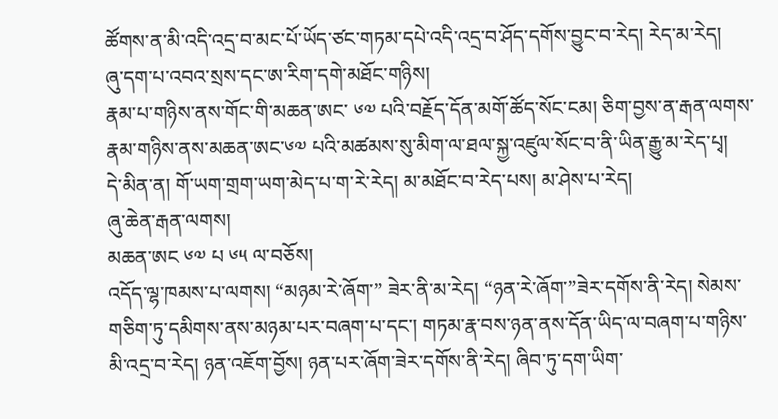ཚོགས་ན་མི་འདི་འདྲ་བ་མང་པོ་ཡོད་ཙང་གཏམ་དཔེ་འདི་འདྲ་བ་ཤོད་དགོས་བྱུང་བ་རེད། རེད་མ་རེད།
ཞུ་དག་པ་འབའ་སྲས་དང་ཨ་རིག་དགེ་མཐོང་གཉིས།
རྣམ་པ་གཉིས་ནས་གོང་གི་མཆན་ཨང་ ༦༧ པའི་བརྗོད་དོན་མགོ་ཚོད་སོང་ངམ། ཅིག་བྱས་ན་རྒན་ལགས་རྣམ་གཉིས་ནས་མཆན་ཨང་༦༧ པའི་མཚམས་སུ་མིག་ལ་ཐལ་སྐྱ་འཛུལ་སོང་བ་ནི་ཡིན་རྒྱུ་མ་རེད་པྭ།
དེ་མིན་ན། གོ་ཡག་གྲག་ཡག་མེད་པ་ག་རེ་རེད། མ་མཐོང་བ་རེད་པས། མ་ཤེས་པ་རེད།
ཞུ་ཆེན་རྒན་ལགས།
མཆན་ཨང ༦༧ པ ༦༥ ལ་བཅོས།
འདོད་ལྷ་ཁམས་པ་ལགས། “མཉམ་རེ་ཞོག་” ཟེར་ནི་མ་རེད། “ཉན་རེ་ཞོག་”ཟེར་དགོས་ནི་རེད། སེམས་གཅིག་ཏུ་དམིགས་ནས་མཉམ་པར་བཞག་པ་དང་། གཏམ་རྣ་བས་ཉན་ནས་དོན་ཡིད་ལ་བཞག་པ་གཉིས་མི་འདྲ་བ་རེད། ཉན་འཇོག་བྱོས། ཉན་པར་ཞོག་ཟེར་དགོས་ནི་རེད། ཞིབ་ཏུ་དག་ཡིག་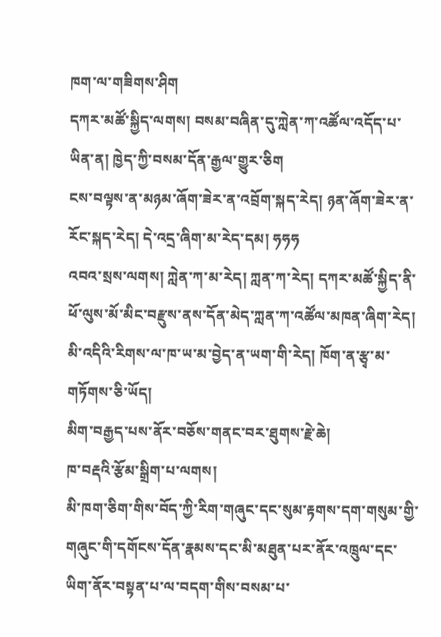ཁག་ལ་གཟིགས་ཤིག
དཀར་མཚོ་སྐྱིད་ལགས། བསམ་བཞིན་དུ་ཀླེན་ཀ་འཚོལ་འདོད་པ་ཡིན་ན། ཁྱེད་ཀྱི་བསམ་དོན་རྒྱལ་གྱུར་ཅིག
ངས་བལྟས་ན་མཉམ་ཞོག་ཟེར་ན་འབྲོག་སྐད་རེད། ཉན་ཞོག་ཟེར་ན་རོང་སྐད་རེད། དེ་འདྲ་ཞིག་མ་རེད་དམ། ཧཧཧ
འབའ་སྲས་ལགས། ཀླེན་ཀ་མ་རེད། ཀླན་ཀ་རེད། དཀར་མཚོ་སྐྱིད་ནི་ཕོ་ལུས་མོ་མིང་བརྫུས་ནས་དོན་མེད་ཀླན་ཀ་འཚོལ་མཁན་ཞིག་རེད། མི་འདིའི་རིགས་ལ་ཁ་ཡ་མ་བྱེད་ན་ཡག་གི་རེད། ཁོག་ན་རྩྭ་མ་གཏོགས་ཅི་ཡོད།
མིག་བརྒྱད་པས་ནོར་བཅོས་གནང་བར་ཐུགས་རྗེ་ཆེ།
ཁ་བརྡའི་རྩོམ་སྒྲིག་པ་ལགས།
མི་ཁག་ཅིག་གིས་བོད་ཀྱི་རིག་གཞུང་དང་སུམ་རྟགས་དག་གསུམ་གྱི་གཞུང་གི་དགོངས་དོན་རྣམས་དང་མི་མཐུན་པར་ནོར་འཁྲུལ་དང་ཡིག་ནོར་བསྟན་པ་ལ་བདག་གིས་བསམ་པ་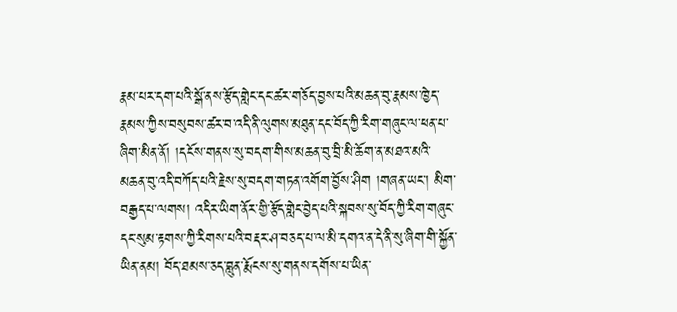རྣམ་པར་དག་པའི་སྒོ་ནས་རྩོད་གླེང་དང་ཚར་གཅོད་བྱས་པའི་མཆན་བུ་རྣམས་ཁྱེད་རྣམས་ཀྱིས་བསུབས་ཚར་བ་འདི་ནི་ལུགས་མཐུན་དང་བོད་ཀྱི་རིག་གཞུང་ལ་ཕན་པ་ཞིག་མིན་ནོ། །དངོས་གནས་སུ་བདག་གིས་མཆན་བུ་བྲི་མི་ཆོག་ན་མཐའ་མའི་མཆན་བུ་འདི་བཀོད་པའི་རྗེས་སུ་བདག་གཏན་འགོག་བྱོས་ཤིག །གཞན་ཡང་། མིག་བརྒྱད་པ་ལགས། འདིར་ཡིག་ནོར་གྱི་རྩོད་གླེང་བྱེད་པའི་སྐབས་སུ་བོད་ཀྱི་རིག་གཞུང་དང་སུམ་རྟགས་ཀྱི་རིགས་པའི་བརྡར་ཤ་བཅད་པ་ལ་མི་དགའ་ན་དེ་ནི་སུ་ཞིག་གི་སྐྱོན་ཡིན་ནམ། བོད་ཐམས་ཅད་བླུན་རྨོངས་སུ་གནས་དགོས་པ་ཡིན་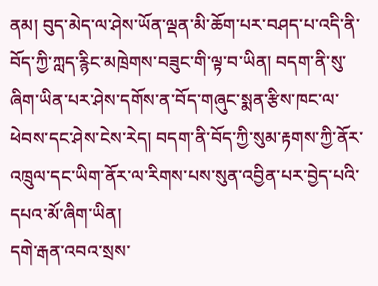ནམ། བུད་མེད་ལ་ཤེས་ཡོན་ལྡན་མི་ཆོག་པར་བཤད་པ་འདི་ནི་བོད་ཀྱི་ཀླད་རྙིང་མཁྲེགས་བཟུང་གི་ལྟ་བ་ཡིན། བདག་ནི་སུ་ཞིག་ཡིན་པར་ཤེས་དགོས་ན་བོད་གཞུང་སྨན་རྩིས་ཁང་ལ་ཕེབས་དང་ཤེས་ངེས་རེད། བདག་ནི་བོད་ཀྱི་སུམ་རྟགས་ཀྱི་ནོར་འཁྲུལ་དང་ཡིག་ནོར་ལ་རིགས་པས་སུན་འབྱིན་པར་བྱེད་པའི་དཔའ་མོ་ཞིག་ཡིན།
དགེ་རྒན་འབའ་སྲས་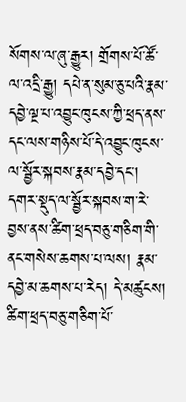སོགས་ལ་ཞུ་རྒྱུར། གྲོགས་པོ་ཚོ་ལ་འདྲི་རྒྱུ། དཔེ་ན་སུམ་ཅུ་པའི་རྣམ་དབྱེ་ལྔ་པ་འབྱུང་ཁུངས་ཀྱི་ཕྲད་ནས་དང་ལས་གཉིས་པོ་དེ་འབྱུང་ཁུངས་ལ་སྦྱོར་སྐབས་རྣམ་དབྱེ་དང་། དགར་སྡུད་ལ་སྦྱོར་སྐབས་ག་རེ་བྱས་ནས་ཚིག་ཕྲད་བཅུ་གཅིག་གི་ནང་གསེས་ཆགས་པ་ལས། རྣམ་དབྱེ་མ་ཆགས་པ་རེད། དེ་མཚུངས། ཚིག་ཕྲད་བཅུ་གཅིག་པོ་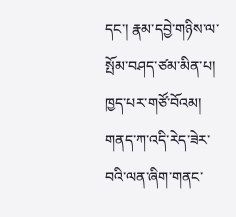དང་། རྣམ་དབྱེ་གཉིས་ལ་སྤོམ་བཤད་ཙམ་མིན་པ། ཁྱད་པར་གཙོ་བོའམ། གནད་ཀ་འདི་རེད་ཟེར་བའི་ལན་ཞིག་གནང་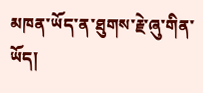མཁན་ཡོད་ན་ཐུགས་རྗེ་ཞུ་གིན་ཡོད།